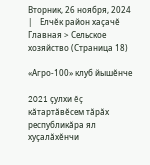Вторник, 26 ноября, 2024   |    Елчĕк район хаçачĕ
Главная > Сельское хозяйство (Страница 18)

«Агро-100» клуб йышĕнче

2021 çулхи ĕç кăтартăвĕсем тăрăх республикăра ял хуçалăхĕнчи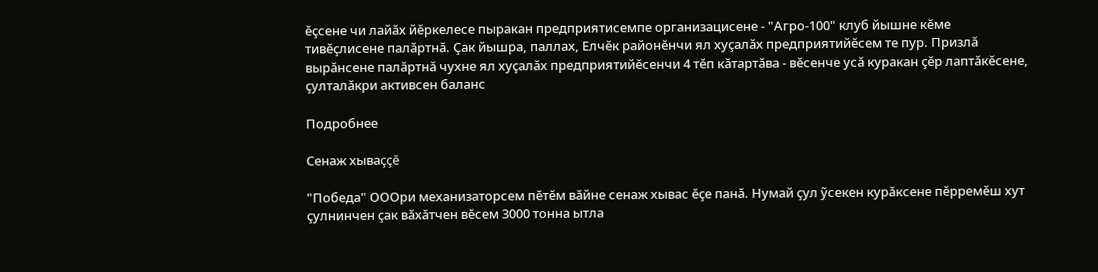ĕçсене чи лайăх йĕркелесе пыракан предприятисемпе организацисене - "Агро-100" клуб йышне кĕме тивĕçлисене палăртнă. Çак йышра, паллах, Елчĕк районĕнчи ял хуçалăх предприятийĕсем те пур. Призлă вырăнсене палăртнă чухне ял хуçалăх предприятийĕсенчи 4 тĕп кăтартăва - вĕсенче усă куракан çĕр лаптăкĕсене, çулталăкри активсен баланс

Подробнее

Сенаж хываççĕ

"Победа" ОООри механизаторсем пĕтĕм вăйне сенаж хывас ĕçе панă. Нумай çул ỹсекен курăксене пĕрремĕш хут çулнинчен çак вăхăтчен вĕсем 3000 тонна ытла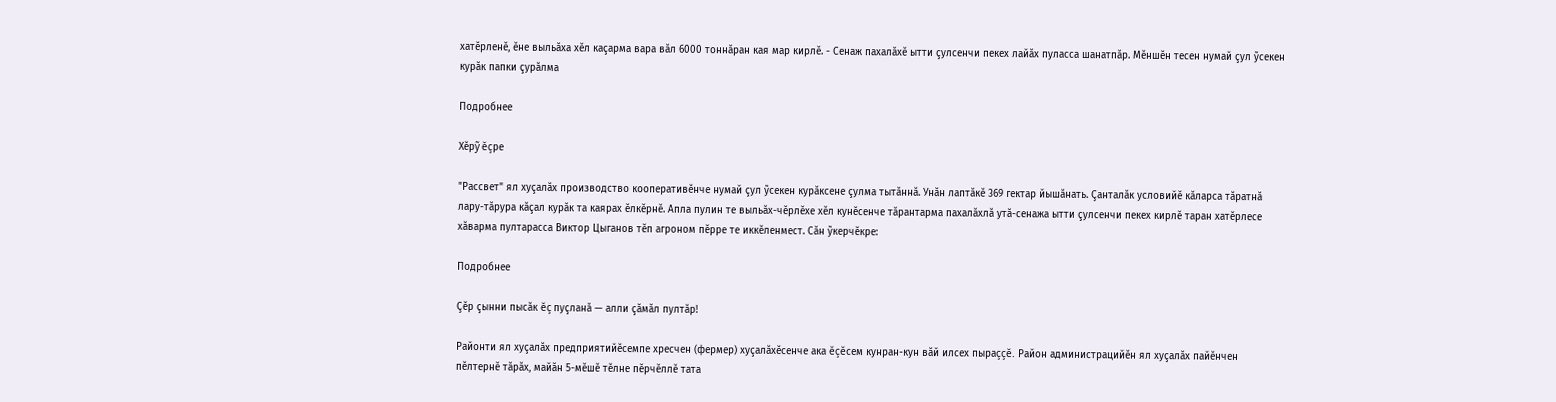хатĕрленĕ, ĕне выльăха хĕл каçарма вара вăл 6000 тоннăран кая мар кирлĕ. - Сенаж пахалăхĕ ытти çулсенчи пекех лайăх пуласса шанатпăр. Мĕншĕн тесен нумай çул ỹсекен курăк папки çурăлма

Подробнее

Хĕрỹ ĕçре

"Рассвет" ял хуçалăх производство кооперативĕнче нумай çул ỹсекен курăксене çулма тытăннă. Унăн лаптăкĕ 369 гектар йышăнать. Çанталăк условийĕ кăларса тăратнă лару-тăрура кăçал курăк та каярах ĕлкĕрнĕ. Апла пулин те выльăх-чĕрлĕхе хĕл кунĕсенче тăрантарма пахалăхлă утă-сенажа ытти çулсенчи пекех кирлĕ таран хатĕрлесе хăварма пултарасса Виктор Цыганов тĕп агроном пĕрре те иккĕленмест. Сăн ỹкерчĕкре:

Подробнее

Çĕр çынни пысăк ĕç пуçланă — алли çăмăл пултăр!

Районти ял хуçалăх предприятийĕсемпе хресчен (фермер) хуçалăхĕсенче ака ĕçĕсем кунран-кун вăй илсех пыраççĕ. Район администрацийĕн ял хуçалăх пайĕнчен пĕлтернĕ тăрăх, майăн 5-мĕшĕ тĕлне пĕрчĕллĕ тата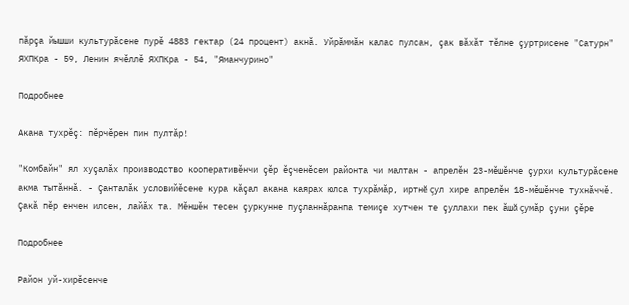пăрçа йышши культурăсене пурĕ 4883 гектар (24 процент) акнă. Уйрăммăн калас пулсан, çак вăхăт тĕлне çуртрисене "Сатурн" ЯХПКра - 59, Ленин ячĕллĕ ЯХПКра - 54, "Яманчурино"

Подробнее

Акана тухрĕç: пĕрчĕрен пин пултăр!

"Комбайн" ял хуçалăх производство кооперативĕнчи çĕр ĕçченĕсем районта чи малтан - апрелĕн 23-мĕшĕнче çурхи культурăсене акма тытăннă. - Çанталăк условийĕсене кура кăçал акана каярах юлса тухрăмăр, иртнĕ çул хире апрелĕн 18-мĕшĕнче тухнăччĕ. Çакă пĕр енчен илсен, лайăх та. Мĕншĕн тесен çуркунне пуçланнăранпа темиçе хутчен те çуллахи пек ăшă çумăр çуни çĕре

Подробнее

Район уй-хирĕсенче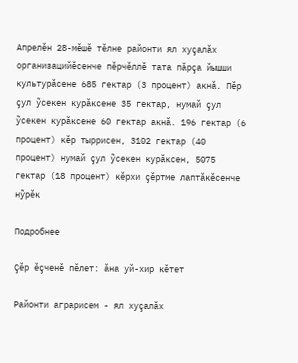Апрелĕн 28-мĕшĕ тĕлне районти ял хуçалăх организацийĕсенче пĕрчĕллĕ тата пăрçа йышши культурăсене 685 гектар (3 процент) акнă. Пĕр çул ỹсекен курăксене 35 гектар, нумай çул ỹсекен курăксене 60 гектар акнă. 196 гектар (6 процент) кĕр тыррисен, 3102 гектар (40 процент) нумай çул ỹсекен курăксен, 5075 гектар (18 процент) кĕрхи çĕртме лаптăкĕсенче нỹрĕк

Подробнее

Çĕр ĕçченĕ пĕлет: ăна уй-хир кĕтет

Районти аграрисем - ял хуçалăх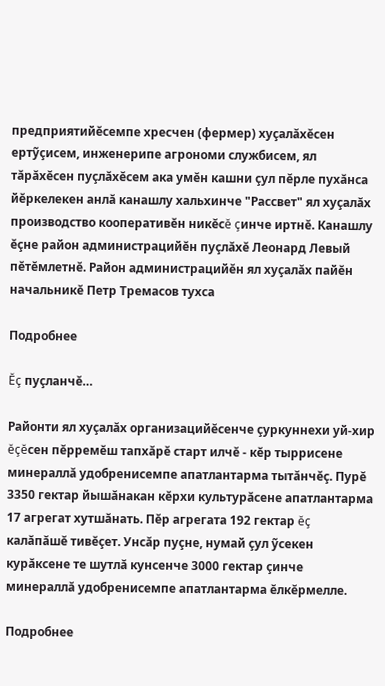предприятийĕсемпе хресчен (фермер) хуçалăхĕсен ертỹçисем, инженерипе агрономи службисем, ял тăрăхĕсен пуçлăхĕсем ака умĕн кашни çул пĕрле пухăнса йĕркелекен анлă канашлу хальхинче "Рассвет" ял хуçалăх производство кооперативĕн никĕсĕ çинче иртнĕ. Канашлу ĕçне район администрацийĕн пуçлăхĕ Леонард Левый пĕтĕмлетнĕ. Район администрацийĕн ял хуçалăх пайĕн начальникĕ Петр Тремасов тухса

Подробнее

Ĕç пуçланчĕ…

Районти ял хуçалăх организацийĕсенче çуркуннехи уй-хир ĕçĕсен пĕрремĕш тапхăрĕ старт илчĕ - кĕр тыррисене минераллă удобренисемпе апатлантарма тытăнчĕç. Пурĕ 3350 гектар йышăнакан кĕрхи культурăсене апатлантарма 17 агрегат хутшăнать. Пĕр агрегата 192 гектар ĕç калăпăшĕ тивĕçет. Унсăр пуçне, нумай çул ỹсекен курăксене те шутлă кунсенче 3000 гектар çинче минераллă удобренисемпе апатлантарма ĕлкĕрмелле.

Подробнее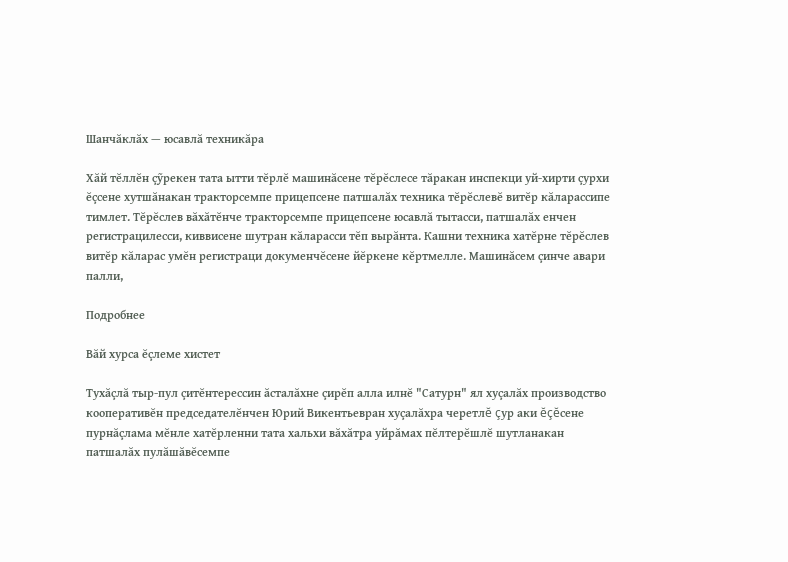Шанчăклăх — юсавлă техникăра

Хăй тĕллĕн çỹрекен тата ытти тĕрлĕ машинăсене тĕрĕслесе тăракан инспекци уй-хирти çурхи ĕçсене хутшăнакан тракторсемпе прицепсене патшалăх техника тĕрĕслевĕ витĕр кăларассипе тимлет. Тĕрĕслев вăхăтĕнче тракторсемпе прицепсене юсавлă тытасси, патшалăх енчен регистрацилесси, киввисене шутран кăларасси тĕп вырăнта. Кашни техника хатĕрне тĕрĕслев витĕр кăларас умĕн регистраци докуменчĕсене йĕркене кĕртмелле. Машинăсем çинче авари палли,

Подробнее

Вăй хурса ĕçлеме хистет

Тухăçлă тыр-пул çитĕнтерессин ăсталăхне çирĕп алла илнĕ "Сатурн" ял хуçалăх производство кооперативĕн председателĕнчен Юрий Викентьевран хуçалăхра черетлĕ çур аки ĕçĕсене пурнăçлама мĕнле хатĕрленни тата хальхи вăхăтра уйрăмах пĕлтерĕшлĕ шутланакан патшалăх пулăшăвĕсемпе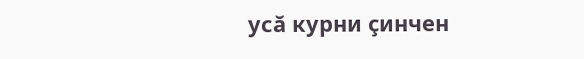усă курни çинчен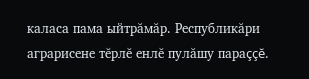каласа пама ыйтрăмăр. Республикăри аграрисене тĕрлĕ енлĕ пулăшу параççĕ.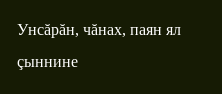Унсăрăн, чăнах, паян ял çыннине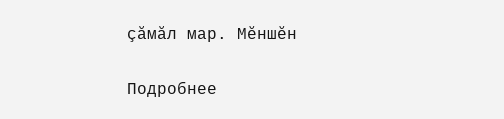çăмăл мар. Мĕншĕн

Подробнее